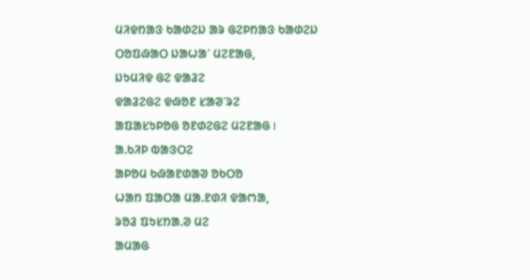ᱢᱤᱫᱴᱟᱝ ᱠᱟᱰᱮᱡ ᱟᱨ ᱜᱮᱞᱴᱟᱝ ᱠᱟᱰᱮᱡ
ᱛᱚᱯᱷᱟᱛ ᱡᱟᱦᱟᱸ ᱢᱮᱱᱟᱜ,
ᱡᱩᱢᱤᱫ ᱜᱮ ᱫᱟᱲᱮ
ᱫᱟᱲᱮᱜᱮ ᱫᱷᱚᱱ ᱥᱟᱣᱸᱨᱮ
ᱟᱯᱟᱥᱩᱞᱚᱜ ᱚᱱᱰᱮᱜᱮ ᱢᱮᱱᱟᱜ ।
ᱟ.ᱠᱤᱞ ᱵᱟᱝᱛᱮ
ᱟᱞᱚᱢ ᱠᱷᱟᱱᱰᱟᱣ ᱚᱠᱛᱚ
ᱦᱟᱴ ᱯᱟᱛᱟ ᱢᱟ.ᱱᱰᱤ ᱫᱟᱬᱟ,
ᱨᱚᱲ ᱯᱩᱥᱴᱟ.ᱣ ᱢᱮ
ᱟᱢᱟᱜ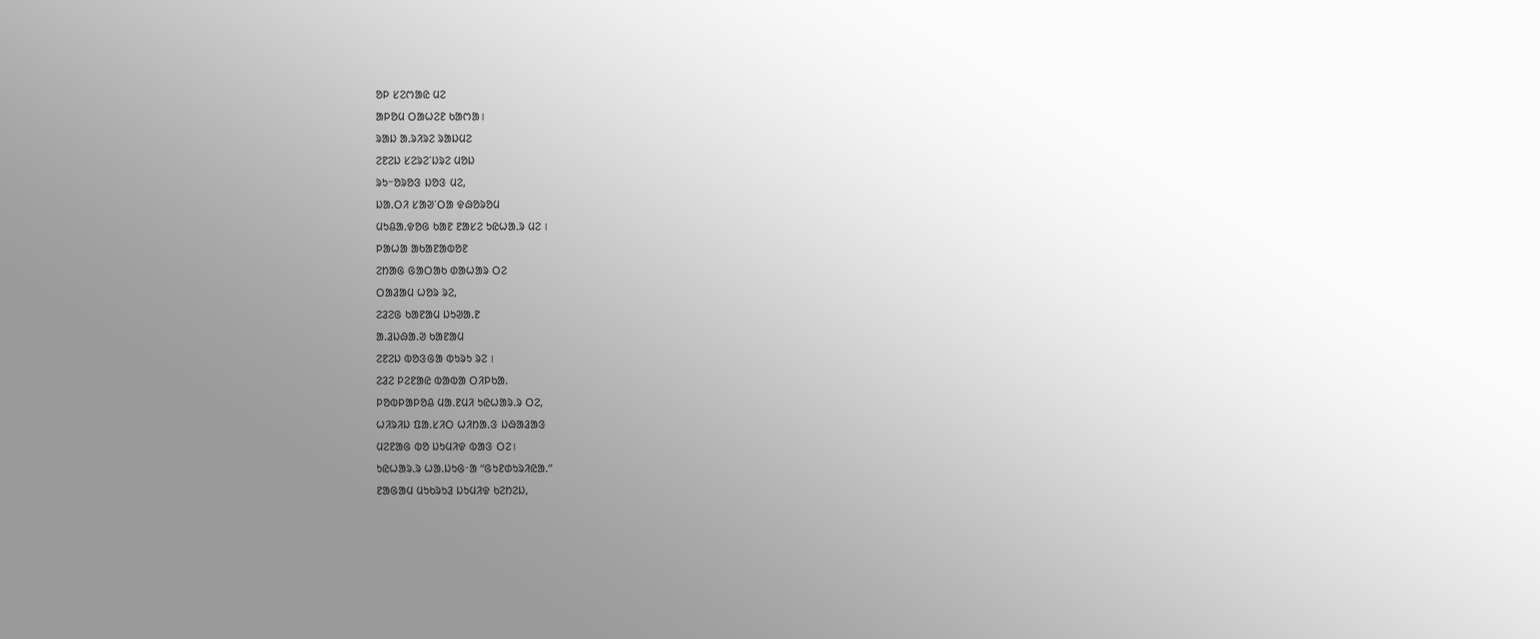ᱚᱞ ᱥᱮᱬᱟᱭ ᱢᱮ
ᱟᱞᱚᱢ ᱛᱟᱦᱮᱱ ᱠᱟᱬᱟ।
ᱨᱟᱡ ᱟ.ᱨᱤᱨᱮ ᱨᱟᱡᱢᱮ
ᱮᱱᱮᱡ ᱥᱮᱨᱮᱸᱡᱨᱮ ᱢᱚᱡ
ᱨᱩᱻᱚᱨᱚᱝ ᱡᱚᱝ ᱢᱮ,
ᱡᱟ.ᱛᱤ ᱥᱟᱣᱸᱛᱟ ᱫᱷᱚᱨᱚᱢ
ᱢᱩᱪᱟ.ᱫᱚᱜ ᱠᱟᱱ ᱱᱟᱥᱮ ᱩᱭᱦᱟ.ᱨ ᱢᱮ ।
ᱞᱟᱦᱟ ᱟᱠᱟᱱᱟᱵᱚᱱ
ᱮᱴᱟᱜ ᱜᱟᱛᱟᱠ ᱰᱟᱦᱟᱨ ᱛᱮ
ᱛᱟᱲᱟᱢ ᱦᱚᱨ ᱨᱮ,
ᱮᱲᱮᱜ ᱠᱟᱱᱟᱢ ᱡᱩᱣᱟ.ᱱ
ᱟ.ᱲᱡᱷᱟ.ᱣ ᱠᱟᱱᱟᱢ
ᱮᱱᱮᱡ ᱵᱚᱝᱜᱟ ᱵᱩᱨᱩ ᱨᱮ ।
ᱮᱲᱮ ᱞᱮᱱᱟᱭ ᱵᱟᱵᱟ ᱛᱤᱞᱠᱟ.
ᱞᱚᱵᱞᱟᱞᱚᱪ ᱢᱟ.ᱱᱢᱤ ᱩᱭᱦᱟᱨ.ᱨ ᱛᱮ,
ᱦᱤᱨᱤᱡ ᱯᱟ.ᱥᱤᱛ ᱦᱤᱴᱟ.ᱝ ᱡᱷᱟᱲᱟᱝ
ᱢᱮᱱᱟᱜ ᱵᱚ ᱡᱩᱢᱤᱫ ᱵᱟᱝ ᱛᱮ।
ᱩᱭᱦᱟᱨ.ᱨ ᱦᱟ.ᱡᱩᱜᱼᱟ “ᱜᱩᱱᱰᱩᱨᱤᱭᱟ.”
ᱱᱟᱜᱟᱢ ᱢᱩᱠᱨᱩᱲ ᱡᱩᱢᱤᱫ ᱠᱮᱴᱮᱡ,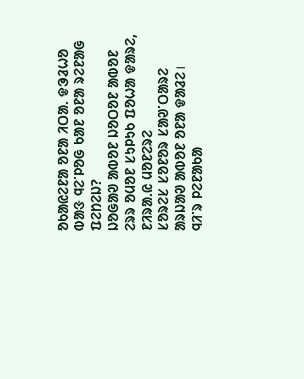ᱚᱠᱟᱭᱮᱱᱟ ᱚᱱᱟ ᱤᱛᱟ. ᱫᱳᱲᱦᱚ
ᱵᱟᱝ ᱧᱮᱸᱞᱚᱜ ᱠᱟᱱ ᱚᱱᱟ ᱨᱮᱱᱟᱜ ᱯᱮᱴᱮᱡ?
ᱡᱚᱜᱟᱣ ᱟᱵᱚᱱ ᱡᱚᱛᱚᱱ ᱟᱵᱚᱱ
ᱮᱨᱨ ᱚᱢᱚᱱ ᱥᱩᱞᱩᱠ ᱯᱚᱦᱟ ᱫᱟᱨᱮ,
ᱱᱤᱨᱟ.ᱭ ᱢᱚᱱᱮᱨᱮ
ᱥᱚᱨᱮᱥ ᱥᱚᱱᱚᱨ ᱥᱟᱣᱸᱛᱟᱨᱮ
ᱟᱨᱡᱟᱣ ᱟᱵᱚᱱ ᱚᱱᱟ ᱫᱟᱲᱮ।
ᱧᱤᱸᱨ ᱞᱮᱱᱟᱠᱟ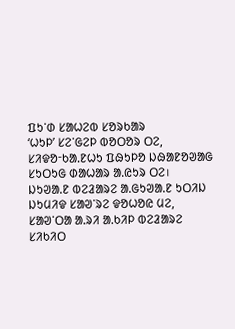ᱯᱩᱸᱰ ᱥᱟᱦᱮᱵ ᱥᱚᱨᱠᱟᱨ
‘ᱦᱩᱞ’ ᱥᱮᱸᱜᱮᱞ ᱵᱚᱛᱚᱨ ᱛᱮ,
ᱥᱤᱫᱚᱼᱠᱟ.ᱱᱦᱩ ᱯᱷᱩᱞᱚ ᱡᱷᱟᱱᱚᱣᱟᱜ
ᱥᱩᱛᱩᱜ ᱰᱟᱦᱟᱨ ᱟ.ᱭᱩᱨ ᱛᱮ।
ᱡᱩᱣᱟ.ᱱ ᱵᱮᱲᱟᱨᱮ ᱟ.ᱜᱩᱣᱟ.ᱱ ᱩᱛᱤᱡ
ᱡᱩᱢᱤᱫ ᱥᱟᱣᱸᱨᱮ ᱫᱚᱦᱚᱭ ᱢᱮ,
ᱥᱟᱣᱸᱛᱟ ᱟ.ᱨᱤ ᱟ.ᱠᱤᱞ ᱵᱮᱲᱟᱨᱮ
ᱥᱤᱠᱤᱛ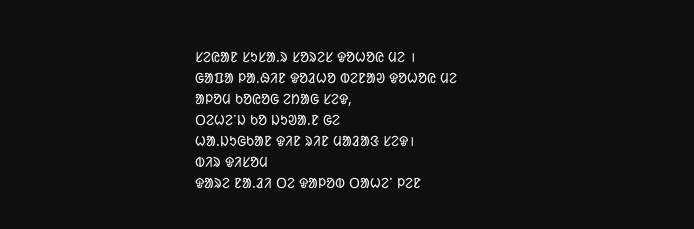ᱥᱮᱭᱟᱱ ᱥᱩᱥᱟ.ᱨ ᱥᱚᱨᱮᱥ ᱫᱚᱦᱚᱭ ᱢᱮ ।
ᱜᱟᱯᱟ ᱞᱟ.ᱷᱤᱱ ᱫᱚᱲᱦᱚ ᱵᱮᱱᱟᱣ ᱫᱚᱦᱚᱭ ᱢᱮ
ᱟᱞᱚᱢ ᱠᱚᱭᱚᱜ ᱮᱴᱟᱜ ᱥᱮᱫ,
ᱛᱮᱦᱮᱸᱡ ᱠᱚ ᱡᱩᱣᱟ.ᱱ ᱜᱮ
ᱦᱟ.ᱡᱩᱜᱠᱟᱱ ᱫᱤᱱ ᱨᱤᱱ ᱢᱟᱲᱟᱝ ᱥᱮᱫ।
ᱵᱤᱨ ᱫᱤᱥᱚᱢ
ᱫᱟᱨᱮ ᱱᱟ.ᱲᱤ ᱛᱮ ᱫᱟᱞᱚᱵ ᱛᱟᱦᱮᱸ ᱞᱮᱱ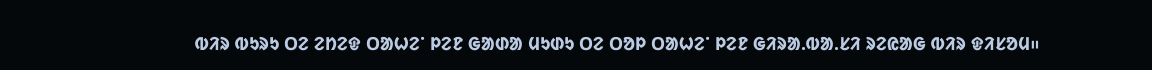ᱵᱤᱨ ᱵᱩᱨᱩ ᱛᱮ ᱮᱴᱮᱫ ᱛᱟᱦᱮᱸ ᱞᱮᱱ ᱜᱟᱰᱟ ᱢᱩᱰᱩ ᱛᱮ ᱛᱚᱞ ᱛᱟᱦᱮᱸ ᱞᱮᱱ ᱜᱤᱨᱟ.ᱵᱟ.ᱥᱤ ᱨᱮᱭᱟᱜ ᱵᱤᱨ ᱫᱤᱥᱚᱢ᱿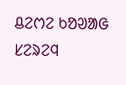ᱪᱮᱬᱮ ᱠᱚᱣᱟᱜ ᱥᱮᱨᱮᱧ